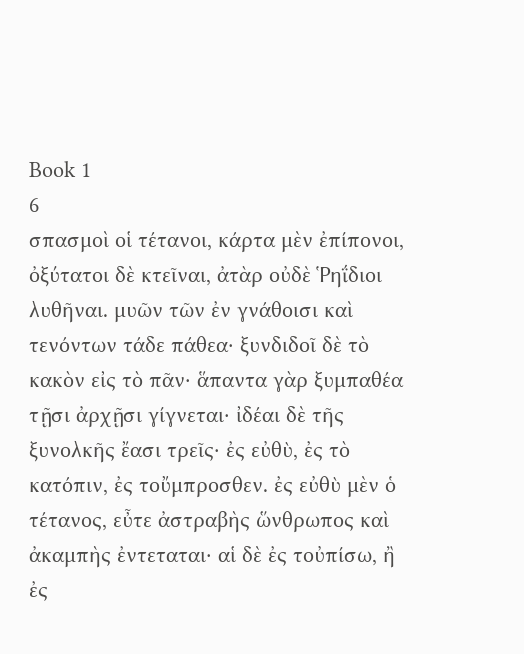Book 1
6
σπασμοὶ οἱ τέτανοι, κάρτα μὲν ἐπίπονοι, ὀξύτατοι δὲ κτεῖναι, ἀτὰρ οὐδὲ Ῥηΐδιοι λυθῆναι. μυῶν τῶν ἐν γνάθοισι καὶ τενόντων τάδε πάθεα· ξυνδιδοῖ δὲ τὸ κακὸν εἰς τὸ πᾶν· ἅπαντα γὰρ ξυμπαθέα τῇσι ἀρχῇσι γίγνεται· ἰδέαι δὲ τῆς ξυνολκῆς ἔασι τρεῖς· ἐς εὐθὺ, ἐς τὸ κατόπιν, ἐς τοὔμπροσθεν. ἐς εὐθὺ μὲν ὁ τέτανος, εὖτε ἀστραβὴς ὥνθρωπος καὶ ἀκαμπὴς ἐντεταται· αἱ δὲ ἐς τοὐπίσω, ἢ ἐς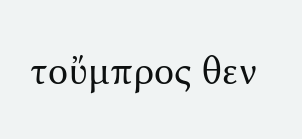τοὔμπρος θεν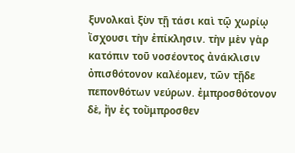ξυνολκαὶ ξὺν τῇ τάσι καὶ τῷ χωρίῳ ἴσχουσι τὴν ἐπίκλησιν. τὴν μὲν γὰρ κατόπιν τοῦ νοσέοντος ἀνάκλισιν ὀπισθότονον καλέομεν, τῶν τῇδε πεπονθότων νεύρων. ἐμπροσθότονον δὲ, ἢν ἐς τοὔμπροσθεν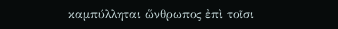καμπύλληται ὥνθρωπος ἐπὶ τοῖσι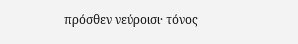πρόσθεν νεύροισι· τόνος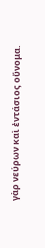γὰρ νεύρων καὶ ἐντάσιος οὔνομα.